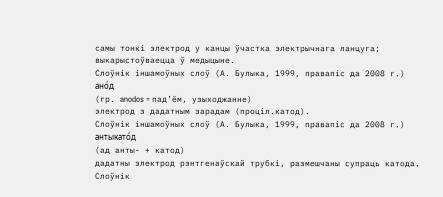самы тонкі электрод у канцы ўчастка электрычнага ланцуга; выкарыстоўваецца ў медыцыне.
Слоўнік іншамоўных слоў (А. Булыка, 1999, правапіс да 2008 г.)
ано́д
(гр. anodos = пад’ём, узыходжанне)
электрод з дадатным зарадам (проціл.катод).
Слоўнік іншамоўных слоў (А. Булыка, 1999, правапіс да 2008 г.)
антыкато́д
(ад анты- + катод)
дадатны электрод рэнтгенаўскай трубкі, размешчаны супраць катода.
Слоўнік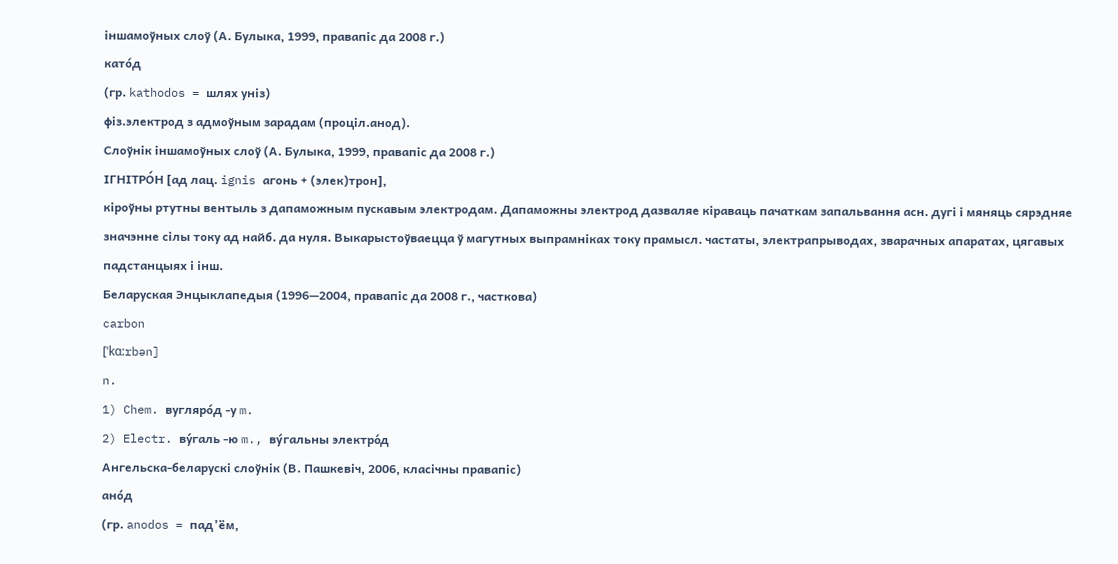іншамоўных слоў (А. Булыка, 1999, правапіс да 2008 г.)
като́д
(гр. kathodos = шлях уніз)
фіз.электрод з адмоўным зарадам (проціл.анод).
Слоўнік іншамоўных слоў (А. Булыка, 1999, правапіс да 2008 г.)
ІГНІТРО́Н [ад лац. ignis агонь + (элек)трон],
кіроўны ртутны вентыль з дапаможным пускавым электродам. Дапаможны электрод дазваляе кіраваць пачаткам запальвання асн. дугі і мяняць сярэдняе значэнне сілы току ад найб. да нуля. Выкарыстоўваецца ў магутных выпрамніках току прамысл. частаты, электрапрыводах, зварачных апаратах, цягавых падстанцыях і інш.
Беларуская Энцыклапедыя (1996—2004, правапіс да 2008 г., часткова)
carbon
[ˈkɑ:rbən]
n.
1) Chem. вугляро́д -у m.
2) Electr. ву́галь -ю m., ву́гальны электро́д
Ангельска-беларускі слоўнік (В. Пашкевіч, 2006, класічны правапіс)
ано́д
(гр. anodos = пад’ём,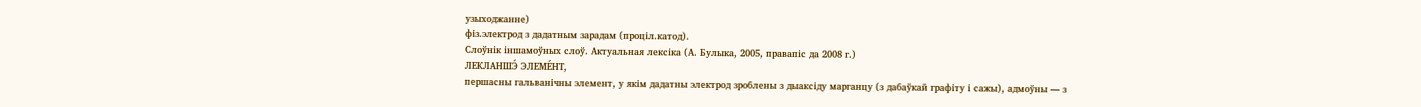узыходжанне)
фіз.электрод з дадатным зарадам (проціл.катод).
Слоўнік іншамоўных слоў. Актуальная лексіка (А. Булыка, 2005, правапіс да 2008 г.)
ЛЕКЛАНШЭ́ ЭЛЕМЕ́НТ,
першасны гальванічны элемент, у якім дадатны электрод зроблены з дыаксіду марганцу (з дабаўкай графіту і сажы), адмоўны — з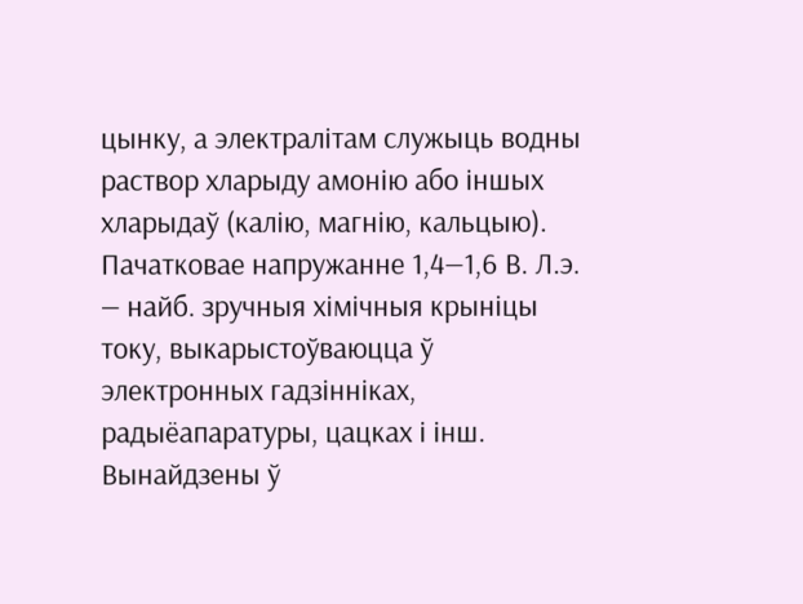цынку, а электралітам служыць водны раствор хларыду амонію або іншых хларыдаў (калію, магнію, кальцыю). Пачатковае напружанне 1,4—1,6 В. Л.э. — найб. зручныя хімічныя крыніцы току, выкарыстоўваюцца ў электронных гадзінніках, радыёапаратуры, цацках і інш. Вынайдзены ў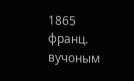1865 франц. вучоным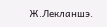Ж.Лекланшэ.